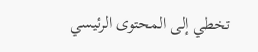تخطي إلى المحتوى الرئيسي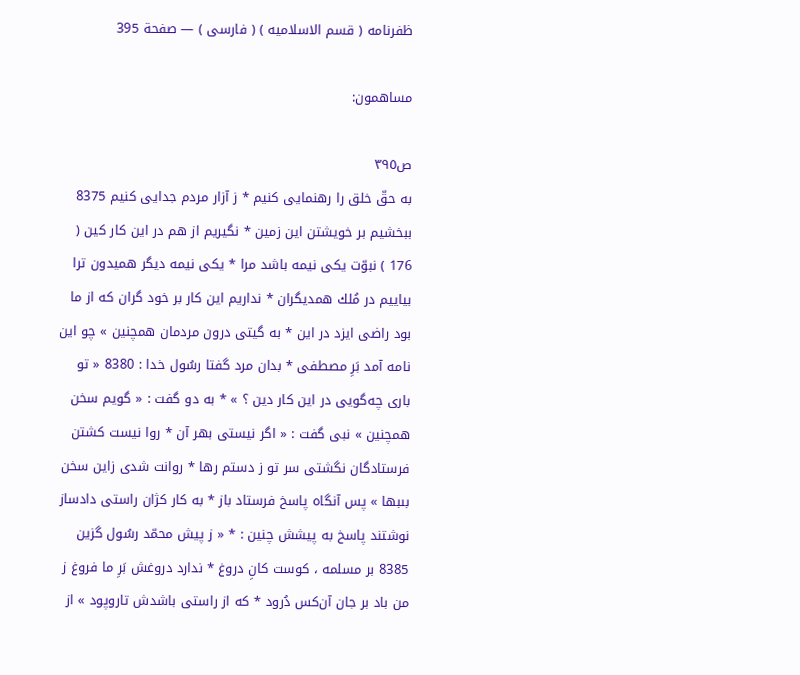ظفرنامه ( قسم الاسلاميه ) ( فارسى ) — صفحة 395

مساهمون:

ص٣٩٥
به حقّ خلق را رهنمايى كنيم * ز آزار مردم جدايى كنيم 8375 ببخشيم بر خويشتن اين زمين * نگيريم از هم در اين كار كين ( 176 ) نبوّت يكى نيمه باشد مرا * يكى نيمه ديگر هميدون ترا بياييم در مُلك همديگران * نداريم اين كار بر خود گران كه از ما بود راضى ايزد در اين * به گيتى درون مردمان همچنين » چو اين نامه آمد بَرِ مصطفى * بدان مرد گفتا رسُول خدا : 8380 « تو بارى چه‌گويى در اين كار دين ؟ » * به دو گفت : « گويم سخن همچنين » نبى گفت : « اگر نيستى بهر آن * روا نيست كشتن فرستادگان نگشتى سر تو ز دستم رها * روانت شدى زاين سخن بىبها » پس آنگاه پاسخ فرستاد باز * به كار كژان راستى دادساز نوشتند پاسخ به پيشش چنين : * « ز پيش محمّد رسُول گزين 8385 بر مسلمه ، كوست كانِ دروغ * ندارد دروغش بَرِ ما فروغ ز من باد بر جان آن‌كس دُرود * كه از راستى باشدش تاروپود » از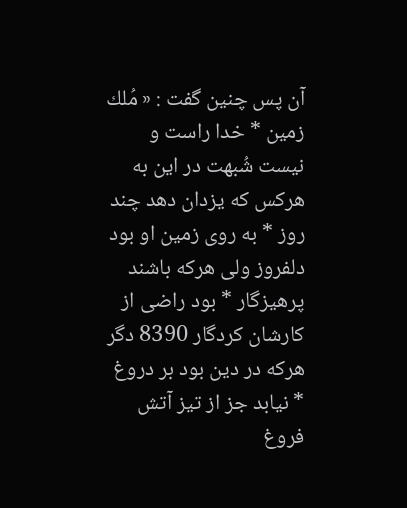آن پس چنين گفت : « مُلك زمين * خدا راست و نيست شُبهت در اين به هركس كه يزدان دهد چند روز * به روى زمين او بود دلفروز ولى هركه باشند پرهيزگار * بود راضى از كارشان كردگار 8390 دگر هركه در دين بود بر دروغ * نيابد جز از تيز آتش فروغ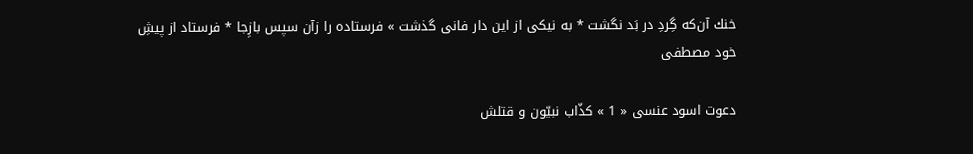خنك آن‌كه گِردِ در بَد نگشت * به نيكى از اين دار فانى گذشت » فرستاده را زآن سپس بازِجا * فرستاد از پيشِ خود مصطفى

دعوت اسود عنسى « 1 » كذّاب نبيّون و قتلش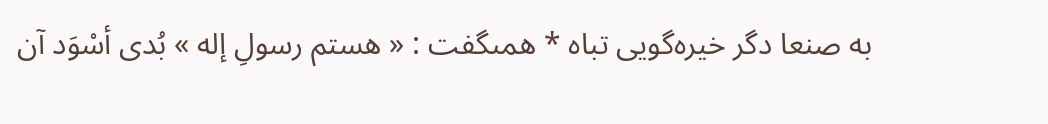به صنعا دگر خيره‌گويى تباه * همىگفت : « هستم رسولِ إله » بُدى أسْوَد آن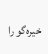خيره‌گو را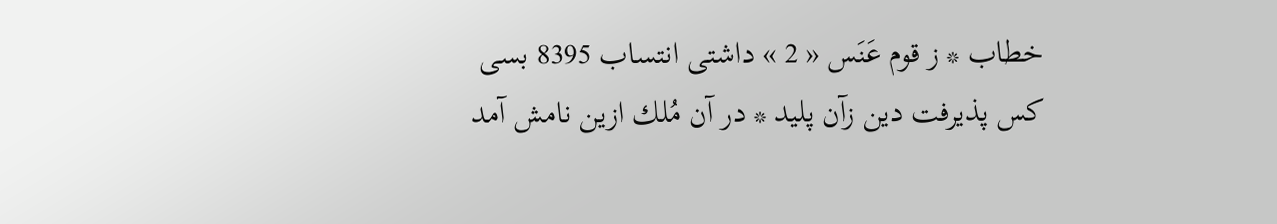خطاب * ز قوم عَنَس « 2 » داشتى انتساب 8395 بسى كس پذيرفت دين زآن پليد * در آن مُلك ازين نامش آمد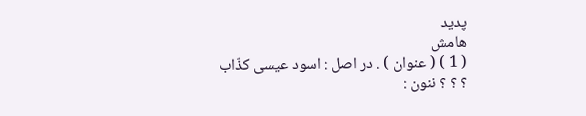پديد
هامش
( 1 ) ( عنوان ) . در اصل : اسود عيسى كذّاب ؟ ؟ ؟ ننون :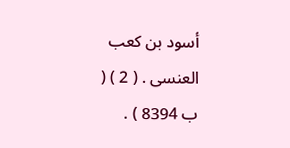أسود بن كعب العنسى . ( 2 ) ( ب 8394 ) .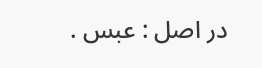در اصل : عبس .